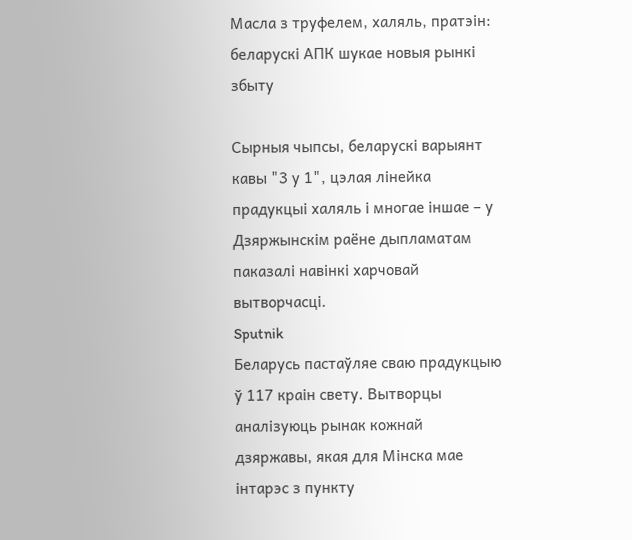Масла з труфелем, халяль, пратэін: беларускі АПК шукае новыя рынкі збыту

Сырныя чыпсы, беларускі варыянт кавы "3 у 1", цэлая лінейка прадукцыі халяль і многае іншае – у Дзяржынскім раёне дыпламатам паказалі навінкі харчовай вытворчасці.
Sputnik
Беларусь пастаўляе сваю прадукцыю ў 117 краін свету. Вытворцы аналізуюць рынак кожнай дзяржавы, якая для Мінска мае інтарэс з пункту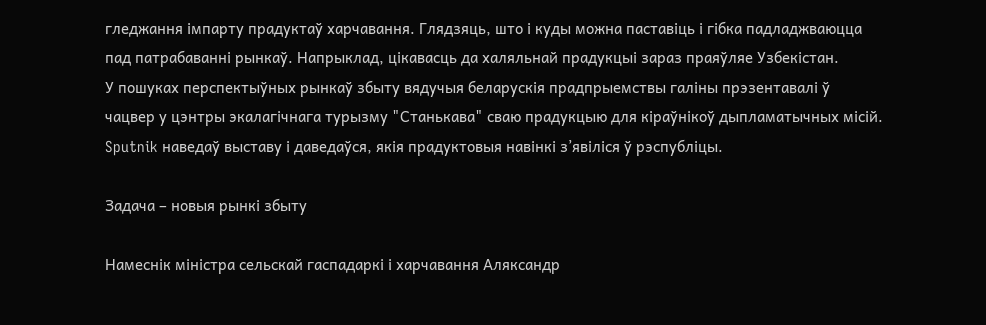гледжання імпарту прадуктаў харчавання. Глядзяць, што і куды можна паставіць і гібка падладжваюцца пад патрабаванні рынкаў. Напрыклад, цікавасць да халяльнай прадукцыі зараз праяўляе Узбекістан.
У пошуках перспектыўных рынкаў збыту вядучыя беларускія прадпрыемствы галіны прэзентавалі ў чацвер у цэнтры экалагічнага турызму "Станькава" сваю прадукцыю для кіраўнікоў дыпламатычных місій.
Sputnik наведаў выставу і даведаўся, якія прадуктовыя навінкі з’явіліся ў рэспубліцы.

Задача – новыя рынкі збыту

Намеснік міністра сельскай гаспадаркі і харчавання Аляксандр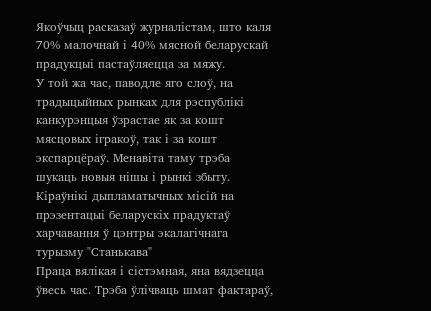Якоўчыц расказаў журналістам, што каля 70% малочнай і 40% мясной беларускай прадукцыі пастаўляецца за мяжу.
У той жа час, паводле яго слоў, на традыцыйных рынках для рэспублікі канкурэнцыя ўзрастае як за кошт мясцовых ігракоў, так і за кошт экспарцёраў. Менавіта таму трэба шукаць новыя нішы і рынкі збыту.
Кіраўнікі дыпламатычных місій на прэзентацыі беларускіх прадуктаў харчавання ў цэнтры экалагічнага турызму "Станькава"
Праца вялікая і сістэмная, яна вядзецца ўвесь час. Трэба ўлічваць шмат фактараў,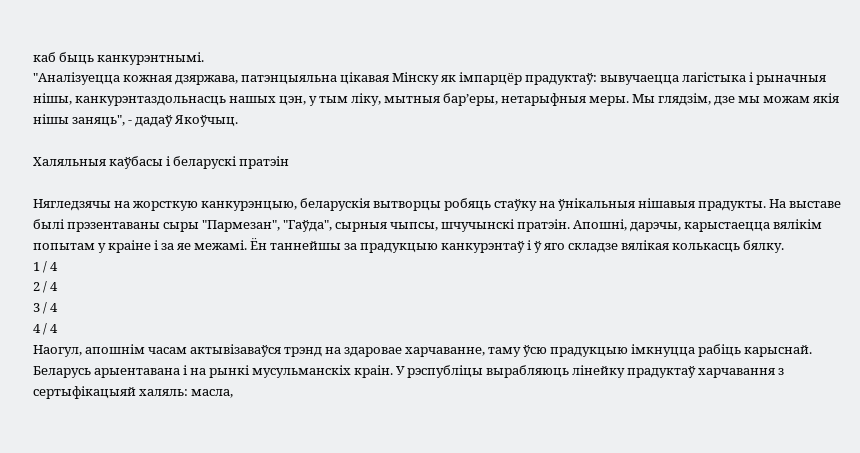каб быць канкурэнтнымі.
"Аналізуецца кожная дзяржава, патэнцыяльна цікавая Мінску як імпарцёр прадуктаў: вывучаецца лагістыка і рыначныя нішы, канкурэнтаздольнасць нашых цэн, у тым ліку, мытныя бар’еры, нетарыфныя меры. Мы глядзім, дзе мы можам якія нішы заняць", - дадаў Якоўчыц.

Халяльныя каўбасы і беларускі пратэін

Нягледзячы на жорсткую канкурэнцыю, беларускія вытворцы робяць стаўку на ўнікальныя нішавыя прадукты. На выставе былі прэзентаваны сыры "Пармезан", "Гаўда", сырныя чыпсы, шчучынскі пратэін. Апошні, дарэчы, карыстаецца вялікім попытам у краіне і за яе межамі. Ён таннейшы за прадукцыю канкурэнтаў і ў яго складзе вялікая колькасць бялку.
1 / 4
2 / 4
3 / 4
4 / 4
Наогул, апошнім часам актывізаваўся трэнд на здаровае харчаванне, таму ўсю прадукцыю імкнуцца рабіць карыснай.
Беларусь арыентавана і на рынкі мусульманскіх краін. У рэспубліцы вырабляюць лінейку прадуктаў харчавання з сертыфікацыяй халяль: масла,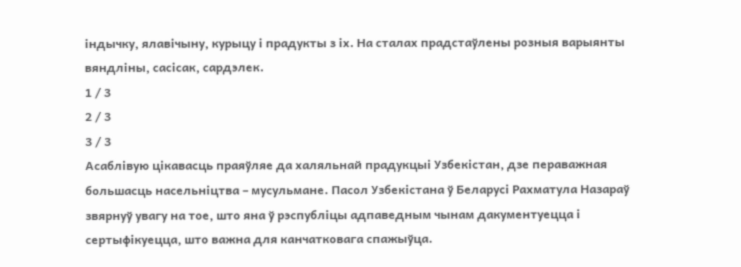індычку, ялавічыну, курыцу і прадукты з іх. На сталах прадстаўлены розныя варыянты вяндліны, сасісак, сардэлек.
1 / 3
2 / 3
3 / 3
Асаблівую цікавасць праяўляе да халяльнай прадукцыі Узбекістан, дзе пераважная большасць насельніцтва – мусульмане. Пасол Узбекістана ў Беларусі Рахматула Назараў звярнуў увагу на тое, што яна ў рэспубліцы адпаведным чынам дакументуецца і сертыфікуецца, што важна для канчатковага спажыўца.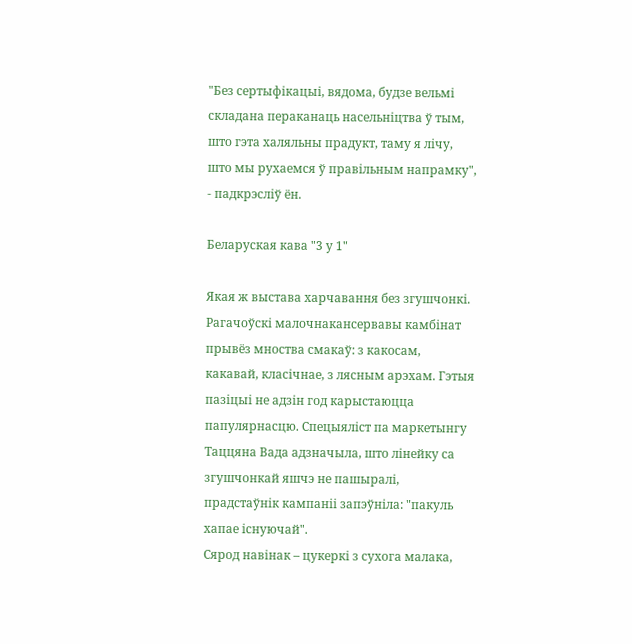"Без сертыфікацыі, вядома, будзе вельмі складана пераканаць насельніцтва ў тым, што гэта халяльны прадукт, таму я лічу, што мы рухаемся ў правільным напрамку", - падкрэсліў ён.

Беларуская кава "3 у 1"

Якая ж выстава харчавання без згушчонкі. Рагачоўскі малочнакансервавы камбінат прывёз мноства смакаў: з какосам, какавай, класічнае, з лясным арэхам. Гэтыя пазіцыі не адзін год карыстаюцца папулярнасцю. Спецыяліст па маркетынгу Таццяна Вада адзначыла, што лінейку са згушчонкай яшчэ не пашыралі, прадстаўнік кампаніі запэўніла: "пакуль хапае існуючай".
Сярод навінак – цукеркі з сухога малака,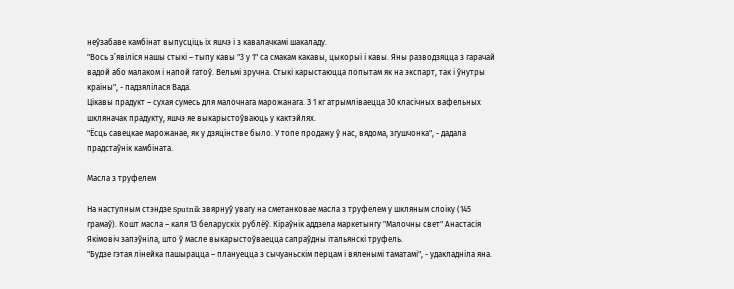неўзабаве камбінат выпусціць іх яшчэ і з кавалачкамі шакаладу.
"Вось з’явіліся нашы стыкі – тыпу кавы "3 у 1" са смакам какавы, цыкорыі і кавы. Яны разводзяцца з гарачай вадой або малаком і напой гатоў. Вельмі зручна. Стыкі карыстаюцца попытам як на экспарт, так і ўнутры краіны", - падзялілася Вада.
Цікавы прадукт – сухая сумесь для малочнага марожанага. З 1 кг атрымліваецца 30 класічных вафельных шкляначак прадукту, яшчэ яе выкарыстоўваюць у кактэйлях.
"Ёсць савецкае марожанае, як у дзяцінстве было. У топе продажу ў нас, вядома, згушчонка", - дадала прадстаўнік камбіната.

Масла з труфелем

На наступным стэндзе Sputnik звярнуў увагу на сметанковае масла з труфелем у шкляным слоіку (145 грамаў). Кошт масла – каля 13 беларускіх рублёў. Кіраўнік аддзела маркетынгу "Малочны свет" Анастасія Якімовіч запэўніла, што ў масле выкарыстоўваецца сапраўдны італьянскі труфель.
"Будзе гэтая лінейка пашырацца – плануецца з сычуаньскім перцам і вяленымі таматамі", - удакладніла яна.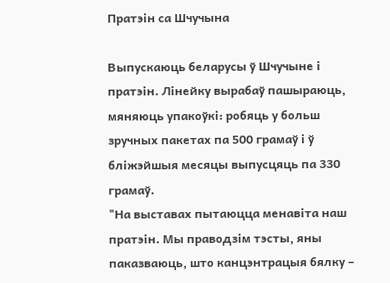Пратэін са Шчучына

Выпускаюць беларусы ў Шчучыне і пратэін. Лінейку вырабаў пашыраюць, мяняюць упакоўкі: робяць у больш зручных пакетах па 500 грамаў і ў бліжэйшыя месяцы выпусцяць па 330 грамаў.
"На выставах пытаюцца менавіта наш пратэін. Мы праводзім тэсты, яны паказваюць, што канцэнтрацыя бялку –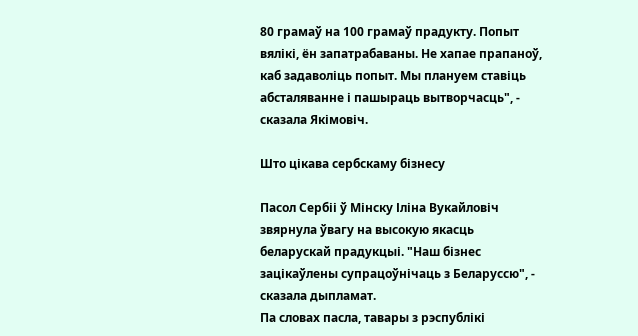80 грамаў на 100 грамаў прадукту. Попыт вялікі, ён запатрабаваны. Не хапае прапаноў, каб задаволіць попыт. Мы плануем ставіць абсталяванне і пашыраць вытворчасць", - сказала Якімовіч.

Што цікава сербскаму бізнесу

Пасол Сербіі ў Мінску Іліна Вукайловіч звярнула ўвагу на высокую якасць беларускай прадукцыі. "Наш бізнес зацікаўлены супрацоўнічаць з Беларуссю", - сказала дыпламат.
Па словах пасла, тавары з рэспублікі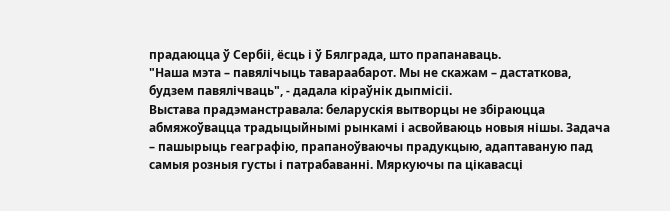прадаюцца ў Сербіі, ёсць і ў Бялграда, што прапанаваць.
"Наша мэта – павялічыць тавараабарот. Мы не скажам – дастаткова, будзем павялічваць", - дадала кіраўнік дыпмісіі.
Выстава прадэманстравала: беларускія вытворцы не збіраюцца абмяжоўвацца традыцыйнымі рынкамі і асвойваюць новыя нішы. Задача – пашырыць геаграфію, прапаноўваючы прадукцыю, адаптаваную пад самыя розныя густы і патрабаванні. Мяркуючы па цікавасці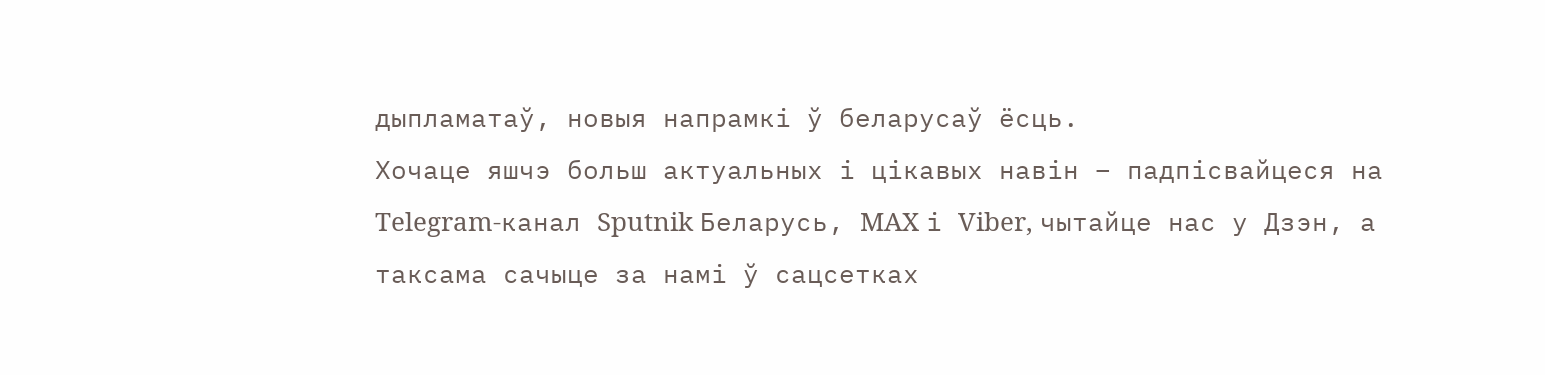дыпламатаў, новыя напрамкі ў беларусаў ёсць.
Хочаце яшчэ больш актуальных і цікавых навін – падпісвайцеся на Telegram-канал Sputnik Беларусь, MAX і Viber, чытайце нас у Дзэн, а таксама сачыце за намі ў сацсетках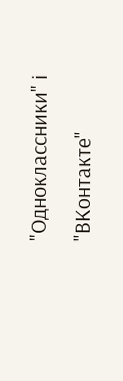"Одноклассники" і "ВКонтакте"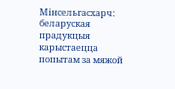Мінсельгасхарч: беларуская прадукцыя карыстаецца попытам за мяжой